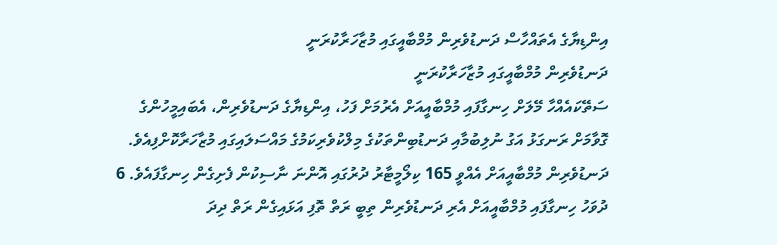އިންޑިޔާގެ އެތައްހާސް ދަނޑުވެރިން މުމްބާއީގައި މުޒާހަރާކުރަނީ
ދަނޑުވެރިން މުމްބާއީގައި މުޒާހަރާކުރަނީ
ސަތޭކައެއްހާ މޭލަށް ހިނގާފައި މުމްބާއީއަށް އެރުމަށް ފަހު، އިންޑިޔާގެ ދަނޑުވެރިން، އެބައިމީހުންގެ ގޮވާމަށް ރަނގަޅު އަގު ނުލިބުމާއި ދަނޑުބިންތަކުގެ މިލްކުވެރިކަމުގެ މައްސަލައިގައި މުޒާހަރާކޮށްފިއެވެ.
ދަނޑުވެރިން މުމްބާއީއަށް އެއްވީ 165 ކިލޯމީޓާރު ދުރުގައި އޮންނަ ނާސިކުން ފެށިގެން ހިނގާފައެވެ. 6 ދުވަހު ހިނގާފައި މުމްބާއީއަށް އެރި ދަނޑުވެރިން ތިބީ ރަތް ތޮފި އަޅައިގެން ރަތް ދިދަ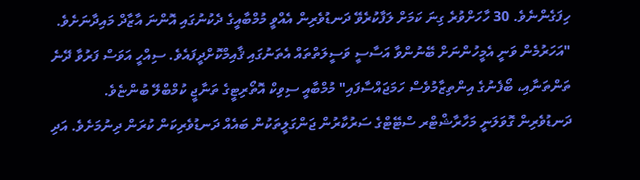ހިފަގެންނެވެ. 30 ހާހަށްވުރެ ގިނަ ކަމަށް ލަފާކުރެވޭ ދަނޑުވެރިން އެއްވީ މުމްބާއީގެ ދެކުނުގައި އޮންނަ އާޒާދް މައިދާނަށެވެ.
"އަހަރުމެން ވަނީ އެމީހުންނަށް ބޭނުންވާ އަސާސީ ވަސީލަތްތައް އެތަނުގައި ޤާއިމްކޮށްދީފައެވެ. ސިއްހީ އަވަސް ފަރުވާ ދޭނެ ތަންތަނާއި، ބޯފެނުގެ އިންތިޒާމުވެސް ހަމަޖައްސާފައި" މުމްބާއީ ސިވިކް އޮތޯރިޓީގެ ތަނާޖީ ކުމްބްލޭ ބުންޏެވެ.
ދަނޑުވެރިން ގޮވަލަނީ މަހާރާޝްޓްރ ސްޓޭޓްގެ ސަރުކާރުން ޖަންގަލީތަކުން ބައެއް ދަނޑުވެރިކަން ކުރަން ދިނުމަށެވެ. އަދި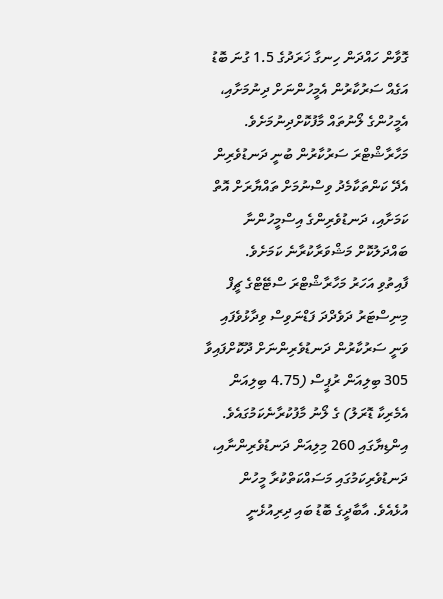ގޮވާން ހައްދަން ހިނގާ ޚަރަދުގެ 1.5 ގުނަ ބޮޑު އަގެއް ސަރުކާރުން އެމީހުންނަށް ދިނުމަށާއި، އެމީހުންގެ ލޯނުތައް މާފުކޮށްދިނުމަށެވެ.
މަހާރާޝްޓްރަ ސަރުކާރުން ބުނީ ދަނޑުވެރިން އެދޭ ކަންތަކާމެދު ވިސްނުމަށް ތައްޔާރަށް އޮތް ކަމަށާއި، ދަނޑުވެރިންގެ އިސްމީހުންނާ ބައްދަލުކޮށް މަޝްވަރާކުރާނެ ކަމަށެވެ.
ފާއިތުވި އަހަރު މަހާރާޝްޓްރަ ސްޓޭޓްގެ ޗީފް މިނިސްޓަރު ދަވެދްދަ ފަޑްނަވިސް ވިދާޅުވެފައި ވަނީ ސަރުކާރުން ދަނޑުވެރިންނަށް ދޫކޮށްފައިވާ 305 ބިލިއަން ރުޕީސް (4.75 ބިލިއަން އެމެރިކާ ޑޮރަލު) ގެ ލޯނު މާފުކުރާނެކަމުގައެވެ.
އިންޑިޔާގައި 260 މިލިއަން ދަނޑުވެރިންނާއި، ދަނޑުވެރިކަމުގައި މަސައްކަތްކުރާ މީހުން އުޅެއެވެ. އާބާދީގެ ބޮޑު ބައި ދިރިއުޅެނީ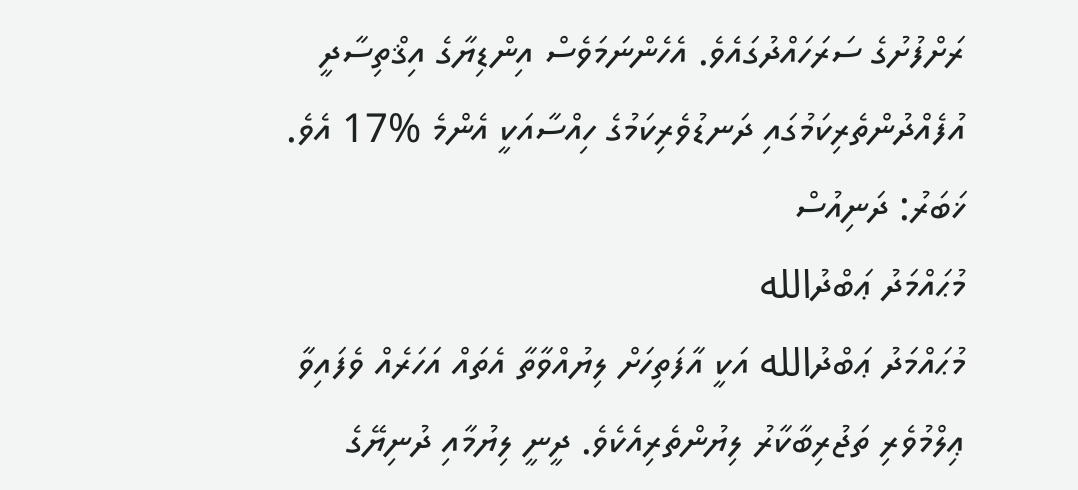ރަށްފުށުގެ ސަރަހައްދުގައެވެ. އެހެންނަމަވެސް އިންޑިޔާގެ އިޤްތިސާދީ އުފެއްދުންތެރިކަމުގައި ދަނޑުވެރިކަމުގެ ހިއްސާއަކީ އެންމެ %17 އެވެ.
ޚަބަރު: ދަނިއުސް
މުޙައްމަދު ޢަބްދުالله
މުޙައްމަދު ޢަބްދުالله އަކީ އާފަތިހަށް ލިޔުއްވާތާ އެތައް އަހަރެއް ވެފައިވާ ޢިލްމުވެރި ތަޖުރިބާކާރު ލިޔުންތެރިއެކެވެ. ދީނީ ލިޔުމާއި ދުނިޔޭގެ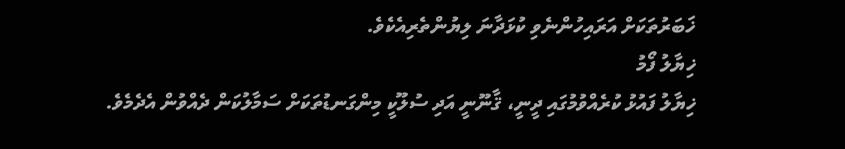ޚަބަރުތަކަށް އަރައިހުންނެވި ކުޅަދާނަ ލިޔުންތެރިއެކެވެ.
ޚިޔާލު ފޯމު
ޚިޔާލު ފައުޅު ކުރެއްވުމުގައި ދީނީ، ޤާނޫނީ އަދި ސުލޫކީ މިންގަނޑުތަކަށް ސަމާލުކަން ދެއްވުން އެދެމެވެ.